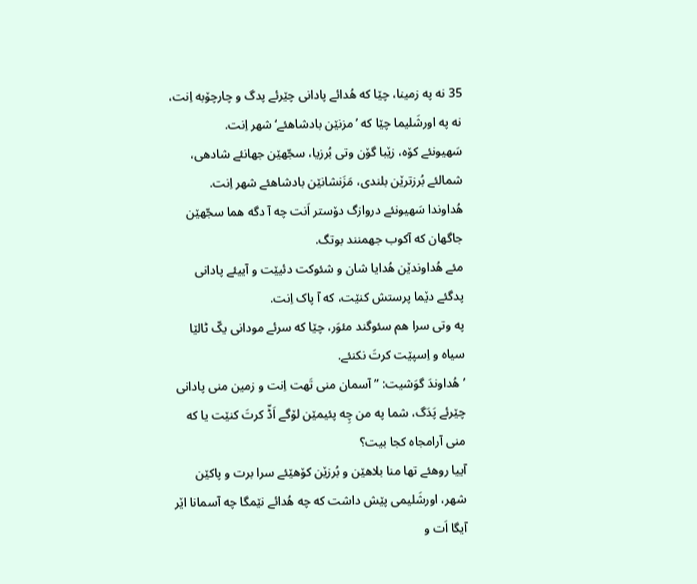35 نه په زمینا، چێا که هُدائے پادانی چێرئے پدگ و چارچۆبه اِنت، نه په اورشَلیما چێا که ’مزنێن بادشاهئے‘ شهر اِنت.
سَهیونئے کۆه، زێبا گۆن وتی بُرزیا، سجّهێن جهانئے شادهی، شمالئے بُرزترێن بلندی، مَزَنشانێن بادشاهئے شهر اِنت.
هُداوندا سَهیونئے دروازگ دۆستر اَنت چه آ دگه هما سجّهێن جاگهان که آکوب جهمنند بوتگ.
مئے هُداوندێن هُدایا شان و شئوکت دئیێت و آییئے پادانی پدگئے دێما پرستش کنێت، که آ پاک اِنت.
په وتی سرا هم سئوگند مئوَر، چێا که سرئے مودانی یکّ ٹالێا سیاه و اِسپێت کرتَ نکنئے.
’هُداوندَ گوَشیت: ”آسمان منی تَهت اِنت و زمین منی پادانی چێرئے پَدَگ، شما په من چِه پئیمێن لۆگے اَڈّ کرتَ کنێت یا که منی آرامجاه کجا بیت؟
آییا روهئے تها منا بلاهێن و بُرزێن کۆهێئے سرا برت و پاکێن شهر، اورشَلیمی پێش داشت که چه هُدائے نێمگا چه آسمانا اێر آیگا اَت و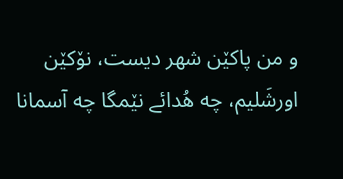و من پاکێن شهر دیست، نۆکێن اورشَلیم، چه هُدائے نێمگا چه آسمانا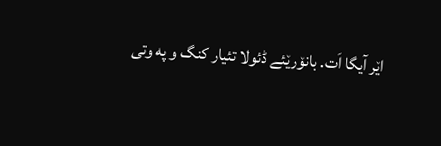اێر آیگا اَت. بانۆرێئے ڈئولا تئیار کنگ و په وتی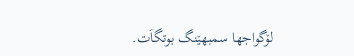لۆگواجها سمبهێنگ بوتگاَت.